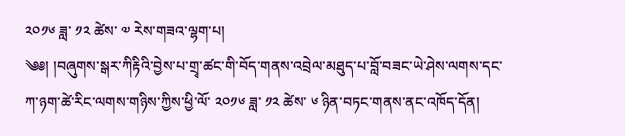༢༠༡༦ ཟླ་ ༡༢ ཚེས་ ༧ རེས་གཟའ་ལྷག་པ།
༄༅། །བཞུགས་སྒར་ཀིརྟིའི་བྱེས་པ་གྲྭ་ཚང་གི་བོད་གནས་འབྲེལ་མཐུད་པ་བློ་བཟང་ཡེ་ཤེས་ལགས་དང་ཀ་ཉག་ཚེ་རིང་ལགས་གཉིས་ཀྱིས་ཕྱི་ལོ་ ༢༠༡༦ ཟླ་ ༡༢ ཚེས་ ༦ ཉིན་བཏང་གནས་ནང་འཁོད་དོན།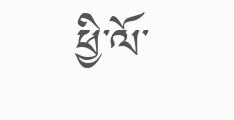ཕྱི་ལོ་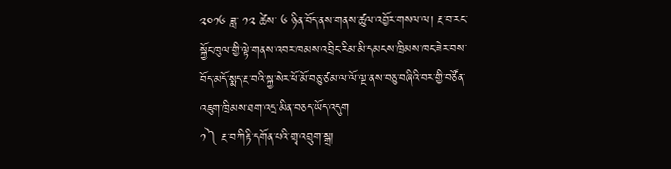༢༠༡༦ ཟླ་ ༡༢ ཚེས་ ༦ ཉིན་བོད་ནས་གནས་ཚུལ་འབྱོར་གསལ་ལ། རྔ་བ་རང་སྐྱོང་ཁུལ་གྱི་ལྟེ་གནས་འབར་ཁམས་འབྲིང་རིམ་མི་དམངས་ཁྲིམས་ཁང་ཟེར་བས་བོད་མདོ་སྨད་རྔ་བའི་སྐྱ་སེར་ཕོ་མོ་བཅུ་ཙམ་ལ་ལོ་ལྔ་ནས་བཅུ་བཞིའི་བར་གྱི་བཙོན་འཇུག་ཁྲིམས་ཐག་འདྲ་མིན་བཅད་ཡོད་འདུག
༡༽ རྔ་བ་ཀིརྟི་དགོན་པའི་གྲྭ་འབྲུག་སྒྲ།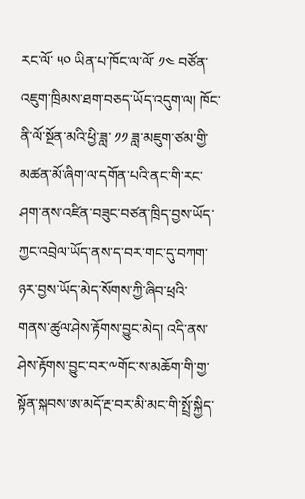རང་ལོ་ ༥༠ ཡིན་པ་ཁོང་ལ་ལོ་ ༡༤ བཙོན་འཇུག་ཁྲིམས་ཐག་བཅད་ཡོད་འདུག་ལ། ཁོང་ནི་ལོ་སྔོན་མའི་ཕྱི་ཟླ་ ༡༡ ཟླ་མཇུག་ཙམ་གྱི་མཚན་མོ་ཞིག་ལ་དགོན་པའི་ནང་གི་རང་ཤག་ནས་འཛིན་བཟུང་བཙན་ཁྲིད་བྱས་ཡོད་ཀྱང་འབྲེལ་ཡོད་ནས་ད་བར་གང་དུ་བཀག་ཉར་བྱས་ཡོད་མེད་སོགས་ཀྱི་ཞིབ་ཕྲའི་གནས་ཚུལ་ཤེས་རྟོགས་བྱུང་མེད། འདི་ནས་ཤེས་རྟོགས་བྱུང་བར་༸གོང་ས་མཆོག་གི་གྱ་སྟོན་སྐབས་ཨ་མདོ་རྔ་བར་མི་མང་གི་སྤྲོ་སྐྱིད་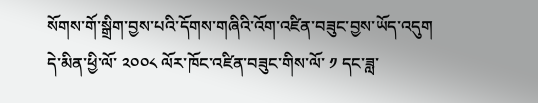སོགས་གོ་སྒྲིག་བྱས་པའི་དོགས་གཞིའི་འོག་འཛིན་བཟུང་བྱས་ཡོད་འདུག དེ་མིན་ཕྱི་ལོ་ ༢༠༠༨ ལོར་ཁོང་འཛིན་བཟུང་གིས་ལོ་ ༡ དང་ཟླ་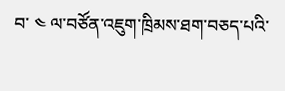བ་ ༤ ལ་བཙོན་འཇུག་ཁྲིམས་ཐག་བཅད་པའི་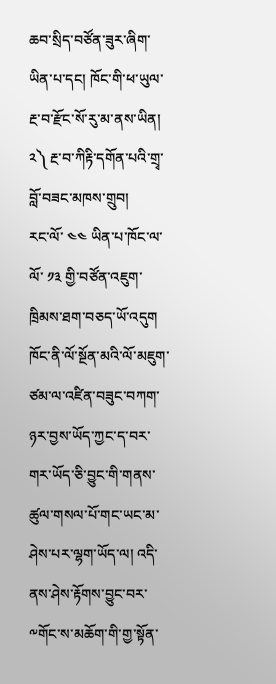ཆབ་སྲིད་བཙོན་ཟུར་ཞིག་ཡིན་པ་དང། ཁོང་གི་ཕ་ཡུལ་རྔ་བ་རྫོང་སོ་རུ་མ་ནས་ཡིན།
༢༽ རྔ་བ་ཀིརྟི་དགོན་པའི་གྲྭ་བློ་བཟང་མཁས་གྲུབ།
རང་ལོ་ ༤༤ ཡིན་པ་ཁོང་ལ་ལོ་ ༡༣ གྱི་བཙོན་འཇུག་ཁྲིམས་ཐག་བཅད་ཡོ་འདུག ཁོང་ནི་ལོ་སྔོན་མའི་ལོ་མཇུག་ཙམ་ལ་འཛིན་བཟུང་བཀག་ཉར་བྱས་ཡོད་ཀྱང་ད་བར་གར་ཡོད་ཅི་བྱུང་གི་གནས་ཚུལ་གསལ་པོ་གང་ཡང་མ་ཤེས་པར་ལྷག་ཡོད་ལ། འདི་ནས་ཤེས་རྟོགས་བྱུང་བར་༸གོང་ས་མཆོག་གི་གྱ་སྟོན་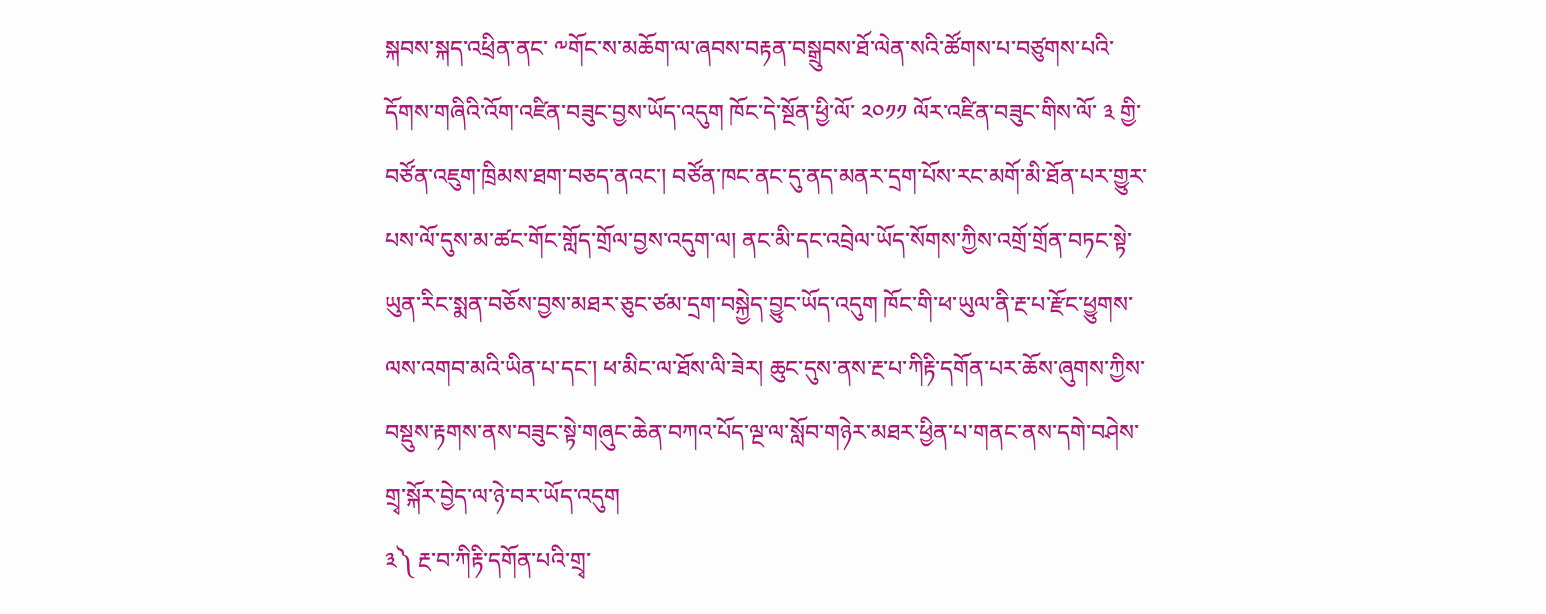སྐབས་སྐད་འཕྲིན་ནང་ ༸གོང་ས་མཆོག་ལ་ཞབས་བརྟན་བསྒྲུབས་ཐོ་ལེན་སའི་ཚོགས་པ་བཙུགས་པའི་དོགས་གཞིའི་འོག་འཛིན་བཟུང་བྱས་ཡོད་འདུག ཁོང་དེ་སྔོན་ཕྱི་ལོ་ ༢༠༡༡ ལོར་འཛིན་བཟུང་གིས་ལོ་ ༣ གྱི་བཙོན་འཇུག་ཁྲིམས་ཐག་བཅད་ནའང་། བཙོན་ཁང་ནང་དུ་ནད་མནར་དྲག་པོས་རང་མགོ་མི་ཐོན་པར་གྱུར་པས་ལོ་དུས་མ་ཚང་གོང་གློད་གྲོལ་བྱས་འདུག་ལ། ནང་མི་དང་འབྲེལ་ཡོད་སོགས་ཀྱིས་འགྲོ་གྲོན་བཏང་སྟེ་ཡུན་རིང་སྨན་བཅོས་བྱས་མཐར་ཅུང་ཙམ་དྲག་བསྐྱེད་བྱུང་ཡོད་འདུག ཁོང་གི་ཕ་ཡུལ་ནི་རྔ་པ་རྫོང་ཕྱུགས་ལས་འགབ་མའི་ཡིན་པ་དང་། ཕ་མིང་ལ་ཐོས་ལི་ཟེར། ཆུང་དུས་ནས་རྔ་པ་ཀིརྟི་དགོན་པར་ཆོས་ཞུགས་ཀྱིས་བསྡུས་རྟགས་ནས་བཟུང་སྟེ་གཞུང་ཆེན་བཀའ་པོད་ལྔ་ལ་སློབ་གཉེར་མཐར་ཕྱིན་པ་གནང་ནས་དགེ་བཤེས་གྲྭ་སྐོར་བྱེད་ལ་ཉེ་བར་ཡོད་འདུག
༣༽ རྔ་བ་ཀིརྟི་དགོན་པའི་གྲྭ་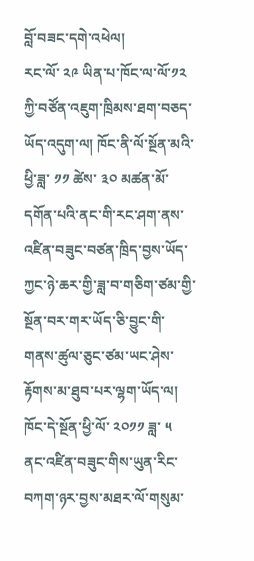བློ་བཟང་དགེ་འཕེལ།
རང་ལོ་ ༢༩ ཡིན་པ་ཁོང་ལ་ལོ་༡༢ ཀྱི་བཙོན་འཇུག་ཁྲིམས་ཐག་བཅད་ཡོད་འདུག་ལ། ཁོང་ནི་ལོ་སྔོན་མའི་ཕྱི་ཟླ་ ༡༡ ཚེས་ ༣༠ མཚན་མོ་དགོན་པའི་ནང་གི་རང་ཤག་ནས་འཛིན་བཟུང་བཙན་ཁྲིད་བྱས་ཡོད་ཀྱང་ཉེ་ཆར་གྱི་ཟླ་བ་གཅིག་ཙམ་གྱི་སྔོན་བར་གར་ཡོད་ཅི་བྱུང་གི་གནས་ཚུལ་ཅུང་ཙམ་ཡང་ཤེས་རྟོགས་མ་ཐུབ་པར་ལྷག་ཡོད་ལ། ཁོང་དེ་སྔོན་ཕྱི་ལོ་ ༢༠༡༡ ཟླ་ ༥ ནང་འཛིན་བཟུང་གིས་ཡུན་རིང་བཀག་ཉར་བྱས་མཐར་ལོ་གསུམ་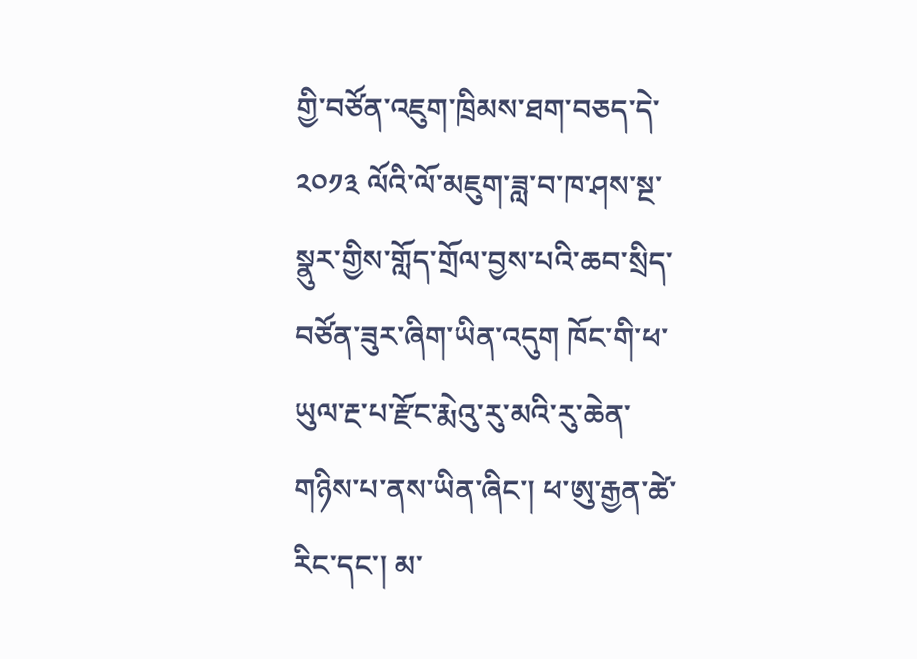གྱི་བཙོན་འཇུག་ཁྲིམས་ཐག་བཅད་དེ་ ༢༠༡༣ ལོའི་ལོ་མཇུག་ཟླ་བ་ཁ་ཤས་སྔ་སྣུར་གྱིས་གློད་གྲོལ་བྱས་པའི་ཆབ་སྲིད་བཙོན་ཟུར་ཞིག་ཡིན་འདུག ཁོང་གི་ཕ་ཡུལ་རྔ་པ་རྫོང་རྨེའུ་རུ་མའི་རུ་ཆེན་གཉིས་པ་ནས་ཡིན་ཞིང་། ཕ་ཨུ་རྒྱན་ཚེ་རིང་དང་། མ་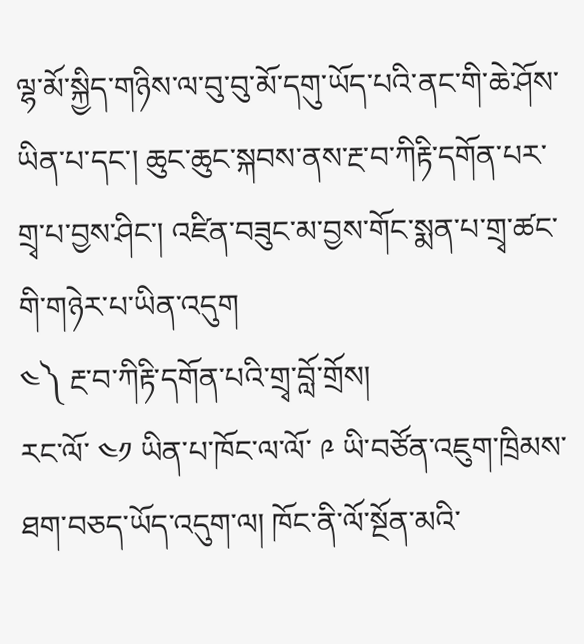ལྷ་མོ་སྐྱིད་གཉིས་ལ་བུ་བུ་མོ་དགུ་ཡོད་པའི་ནང་གི་ཆེ་ཤོས་ཡིན་པ་དང་། ཆུང་ཆུང་སྐབས་ནས་རྔ་བ་ཀིརྟི་དགོན་པར་གྲྭ་པ་བྱས་ཤིང་། འཛིན་བཟུང་མ་བྱས་གོང་སྨན་པ་གྲྭ་ཚང་གི་གཉེར་པ་ཡིན་འདུག
༤༽ རྔ་བ་ཀིརྟི་དགོན་པའི་གྲྭ་བློ་གྲོས།
རང་ལོ་ ༤༡ ཡིན་པ་ཁོང་ལ་ལོ་ ༩ ཡི་བཙོན་འཇུག་ཁྲིམས་ཐག་བཅད་ཡོད་འདུག་ལ། ཁོང་ནི་ལོ་སྔོན་མའི་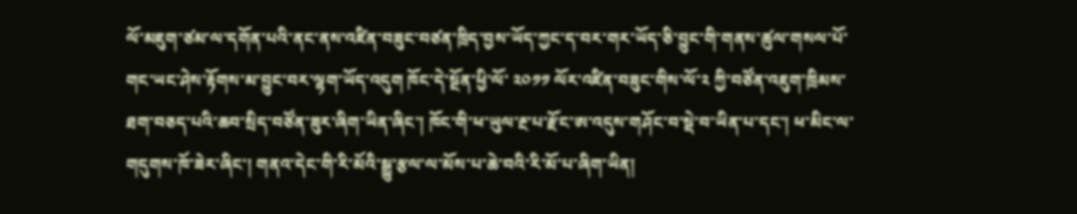ལོ་མཇུག་ཙམ་ལ་དགོན་པའི་ནང་ནས་འཛིན་བཟུང་བཙན་ཁྲིད་བྱས་ཡོད་ཀྱང་ད་བར་གར་ཡོད་ཅི་བྱུང་གི་གནས་ཚུལ་གསལ་པོ་གང་ཡང་ཤེས་རྟོགས་མ་བྱུང་བར་ལྷག་ཡོད་འདུག ཁོང་དེ་སྔོན་ཕྱི་ལོ་ ༢༠༡༡ ལོར་འཛིན་བཟུང་གིས་ལོ་༢ ཀྱི་བཙོན་འཇུག་ཁྲིམས་ཐག་བཅད་པའི་ཆབ་སྲིད་བཙོན་ཟུར་ཞིག་ཡིན་ཞིང་། ཁོང་གི་ཕ་ཡུལ་རྔ་པ་རྫོང་ཨ་འདུས་གཤོང་བ་སྡེ་བ་ཡིན་པ་དང་། ཕ་མིང་ལ་གདུགས་ཁོ་ཟེར་ཞིང་། གནའ་དེང་གི་རི་མོའི་སྒྱུ་རྩལ་ལ་མོས་པ་ཆེ་བའི་རི་མོ་པ་ཞིག་ཡིན།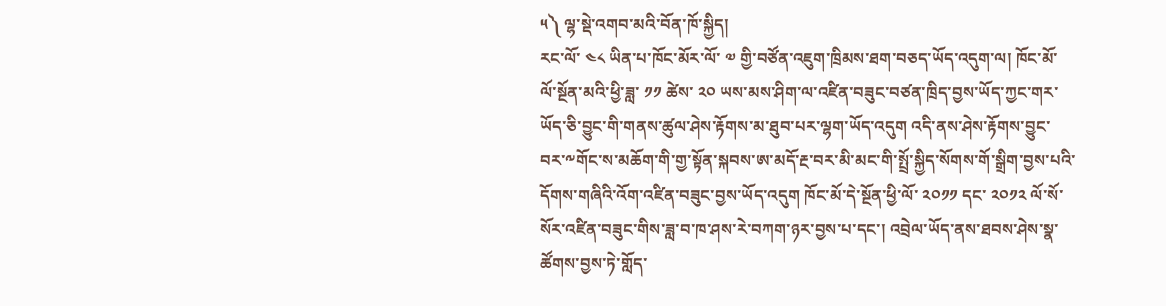༥༽ ལྷ་སྡེ་འགབ་མའི་བོན་ཁོ་སྐྱིད།
རང་ལོ་ ༤༨ ཡིན་པ་ཁོང་མོར་ལོ་ ༧ གྱི་བཙོན་འཇུག་ཁྲིམས་ཐག་བཅད་ཡོད་འདུག་ལ། ཁོང་མོ་ལོ་སྔོན་མའི་ཕྱི་ཟླ་ ༡༡ ཚེས་ ༢༠ ཡས་མས་ཤིག་ལ་འཛིན་བཟུང་བཙན་ཁྲིད་བྱས་ཡོད་ཀྱང་གར་ཡོད་ཅི་བྱུང་གི་གནས་ཚུལ་ཤེས་རྟོགས་མ་ཐུབ་པར་ལྷག་ཡོད་འདུག འདི་ནས་ཤེས་རྟོགས་བྱུང་བར་༸གོང་ས་མཆོག་གི་གྱ་སྟོན་སྐབས་ཨ་མདོ་རྔ་བར་མི་མང་གི་སྤྲོ་སྐྱིད་སོགས་གོ་སྒྲིག་བྱས་པའི་དོགས་གཞིའི་འོག་འཛིན་བཟུང་བྱས་ཡོད་འདུག ཁོང་མོ་དེ་སྔོན་ཕྱི་ལོ་ ༢༠༡༡ དང་ ༢༠༡༢ ལོ་སོ་སོར་འཛིན་བཟུང་གིས་ཟླ་བ་ཁ་ཤས་རེ་བཀག་ཉར་བྱས་པ་དང་། འབྲེལ་ཡོད་ནས་ཐབས་ཤེས་སྣ་ཚོགས་བྱས་ཏེ་གློད་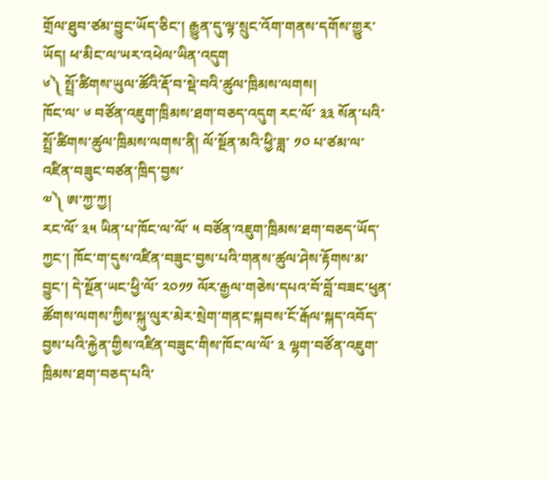གྲོལ་ཐུབ་ཙམ་བྱུང་ཡོད་ཅིང་། རྒྱུན་དུ་ལྟ་སྲུང་འོག་གནས་དགོས་གྱུར་ཡོད། ཕ་མིང་ལ་ཡར་འཕེལ་ཡིན་འདུག
༦༽ སྤྲོ་ཚིགས་ཡུལ་ཚོའི་རྡོ་བ་སྡེ་བའི་ཚུལ་ཁྲིམས་ལགས།
ཁོང་ལ་ ༦ བཙོན་འཇུག་ཁྲིམས་ཐག་བཅད་འདུག རང་ལོ་ ༣༣ སོན་པའི་སྤྲོ་ཚིགས་ཚུལ་ཁྲིམས་ལགས་ནི། ལོ་སྔོན་མའི་ཕྱི་ཟླ་ ༡༠ པ་ཙམ་ལ་འཛིན་བཟུང་བཙན་ཁྲིད་བྱས་
༧༽ ཨ་ཀྱ་ཀྱ།
རང་ལོ་ ༣༥ ཡིན་པ་ཁོང་ལ་ལོ་ ༥ བཙོན་འཇུག་ཁྲིམས་ཐག་བཅད་ཡོད་ཀྱང་། ཁོང་ག་དུས་འཛིན་བཟུང་བྱས་པའི་གནས་ཚུལ་ཤེས་རྟོགས་མ་བྱུང་། དེ་སྔོན་ཡང་ཕྱི་ལོ་ ༢༠༡༡ ལོར་རྒྱལ་གཅེས་དཔའ་བོ་བློ་བཟང་ཕུན་ཚོགས་ལགས་ཀྱིས་སྐུ་ལུར་མེར་སྲེག་གནང་སྐབས་ངོ་རྒོལ་སྐད་འབོད་བྱས་པའི་རྐྱེན་གྱིས་འཛིན་བཟུང་གིས་ཁོང་ལ་ལོ་ ༣ ལྷག་བཙོན་འཇུག་ཁྲིམས་ཐག་བཅད་པའི་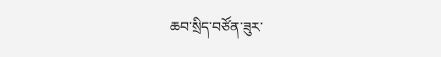ཆབ་སྲིད་བཙོན་ཟུར་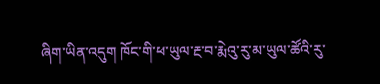ཞིག་ཡིན་འདུག ཁོང་གི་ཕ་ཡུལ་རྔ་བ་རྨེའུ་རུ་མ་ཡུལ་ཚོའི་རུ་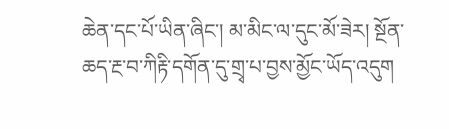ཆེན་དང་པོ་ཡིན་ཞིང་། མ་མིང་ལ་དུང་མོ་ཟེར། སྔོན་ཆད་རྔ་བ་ཀིརྟི་དགོན་དུ་གྲྭ་པ་བྱས་མྱོང་ཡོད་འདུག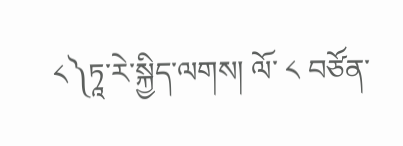༨༽ཏཱ་རེ་སྐྱིད་ལགས། ལོ་ ༨ བཙོན་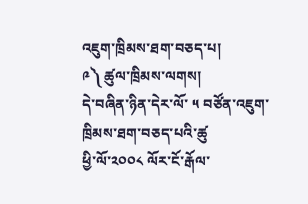འཇུག་ཁྲིམས་ཐག་བཅད་པ།
༩༽ ཚུལ་ཁྲིམས་ལགས།
དེ་བཞིན་ཉིན་དེར་ལོ་ ༥ བཙོན་འཇུག་ཁྲིམས་ཐག་བཅད་པའི་ཚུ
ཕྱི་ལོ་༢༠༠༨ ལོར་ངོ་རྒོལ་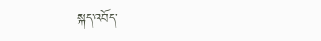སྐད་འབོད་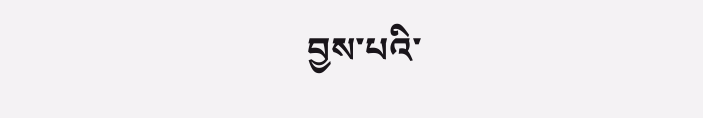བྱས་པའི་